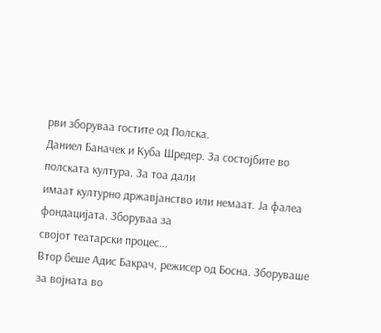рви зборуваа гостите од Полска.
Даниел Баначек и Куба Шредер. За состојбите во полската култура. За тоа дали
имаат културно државјанство или немаат. Ја фалеа фондацијата. Зборуваа за
својот театарски процес...
Втор беше Адис Бакрач, режисер од Босна. Зборуваше за војната во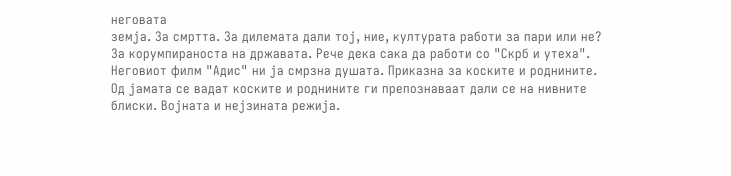неговата
земја. За смртта. За дилемата дали тој, ние, културата работи за пари или не?
За корумпираноста на државата. Рече дека сака да работи со "Скрб и утеха".
Неговиот филм "Адис" ни ја смрзна душата. Приказна за коските и роднините.
Од јамата се вадат коските и роднините ги препознаваат дали се на нивните
блиски. Војната и нејзината режија.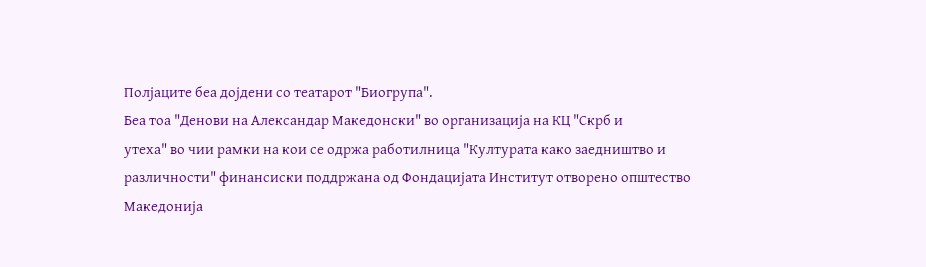Полјаците беа дојдени со театарот "Биогрупа".
Беа тоа "Денови на Александар Македонски" во организација на КЦ "Скрб и
утеха" во чии рамки на кои се одржа работилница "Културата како заедништво и
различности" финансиски поддржана од Фондацијата Институт отворено општество
Македонија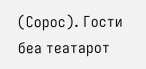(Сорос). Гости беа театарот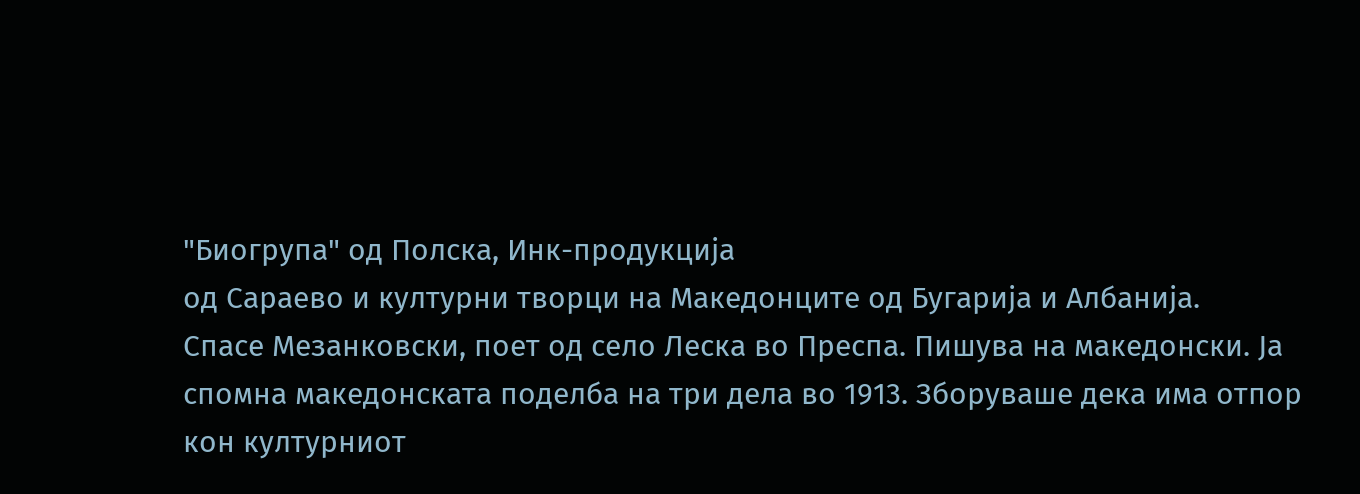"Биогрупа" од Полска, Инк-продукција
од Сараево и културни творци на Македонците од Бугарија и Албанија.
Спасе Мезанковски, поет од село Леска во Преспа. Пишува на македонски. Ја
спомна македонската поделба на три дела во 1913. Зборуваше дека има отпор
кон културниот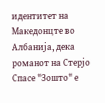идентитет на Македонцте во Албанија, дека романот на Стерјо
Спасе "Зошто" е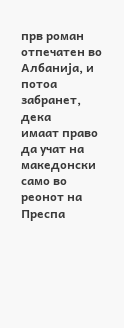прв роман отпечатен во Албанија, и потоа забранет, дека
имаат право да учат на македонски само во реонот на Преспа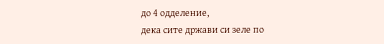до 4 одделение,
дека сите држави си зеле по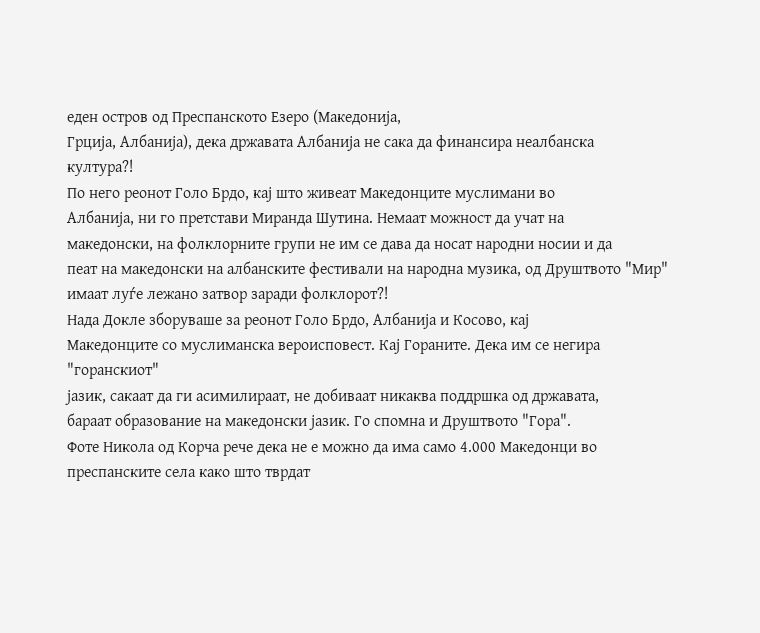еден остров од Преспанското Езеро (Македонија,
Грција, Албанија), дека државата Албанија не сака да финансира неалбанска
култура?!
По него реонот Голо Брдо, кај што живеат Македонците муслимани во
Албанија, ни го претстави Миранда Шутина. Немаат можност да учат на
македонски, на фолклорните групи не им се дава да носат народни носии и да
пеат на македонски на албанските фестивали на народна музика, од Друштвото "Мир"
имаат луѓе лежано затвор заради фолклорот?!
Нада Докле зборуваше за реонот Голо Брдо, Албанија и Косово, кај
Македонците со муслиманска вероисповест. Кај Гораните. Дека им се негира "горанскиот"
јазик, сакаат да ги асимилираат, не добиваат никаква поддршка од државата,
бараат образование на македонски јазик. Го спомна и Друштвото "Гора".
Фоте Никола од Корча рече дека не е можно да има само 4.000 Македонци во
преспанските села како што тврдат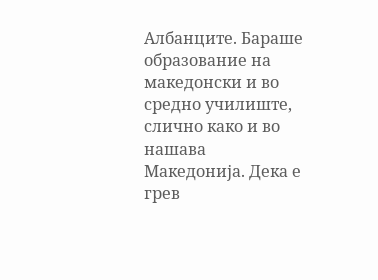Албанците. Бараше образование на
македонски и во средно училиште, слично како и во нашава Македонија. Дека е
грев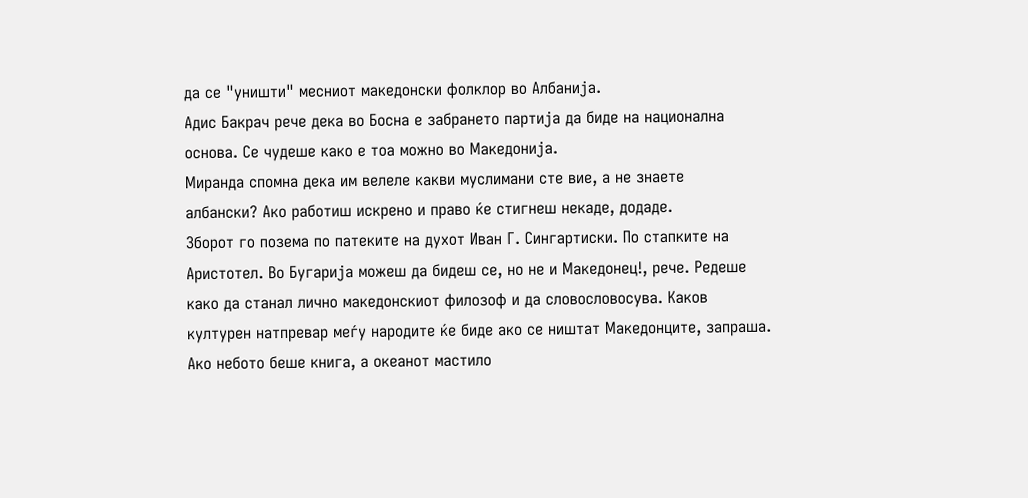да се "уништи" месниот македонски фолклор во Албанија.
Адис Бакрач рече дека во Босна е забрането партија да биде на национална
основа. Се чудеше како е тоа можно во Македонија.
Миранда спомна дека им велеле какви муслимани сте вие, а не знаете
албански? Ако работиш искрено и право ќе стигнеш некаде, додаде.
Зборот го позема по патеките на духот Иван Г. Сингартиски. По стапките на
Аристотел. Во Бугарија можеш да бидеш се, но не и Македонец!, рече. Редеше
како да станал лично македонскиот филозоф и да словословосува. Каков
културен натпревар меѓу народите ќе биде ако се ништат Македонците, запраша.
Ако небото беше книга, а океанот мастило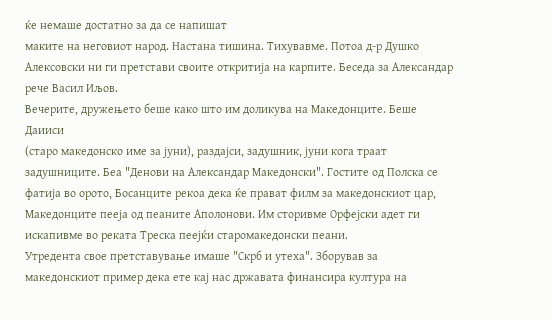ќе немаше достатно за да се напишат
маките на неговиот народ. Настана тишина. Тихувавме. Потоа д-р Душко
Алексовски ни ги претстави своите откритија на карпите. Беседа за Александар
рече Васил Иљов.
Вечерите, дружењето беше како што им доликува на Македонците. Беше Даииси
(старо македонско име за јуни), раздајси, задушник, јуни кога траат
задушниците. Беа "Денови на Александар Македонски". Гостите од Полска се
фатија во орото, Босанците рекоа дека ќе прават филм за македонскиот цар,
Македонците пееја од пеаните Аполонови. Им сторивме Орфејски адет ги
искапивме во реката Треска пеејќи старомакедонски пеани.
Утредента свое претставување имаше "Скрб и утеха". Зборував за
македонскиот пример дека ете кај нас државата финансира култура на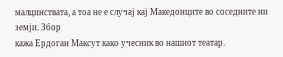малцинствата, а тоа не е случај кај Македонците во соседните ни земји. Збор
кажа Ердоган Максут како учесник во нашиот театар.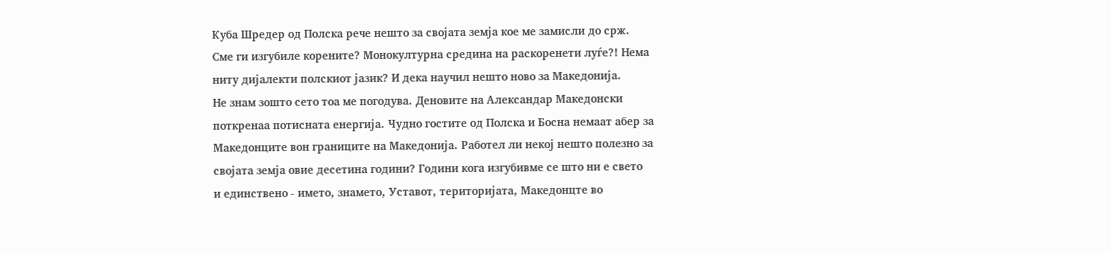Куба Шредер од Полска рече нешто за својата земја кое ме замисли до срж.
Сме ги изгубиле корените? Монокултурна средина на раскоренети луѓе?! Нема
ниту дијалекти полскиот јазик? И дека научил нешто ново за Македонија.
Не знам зошто сето тоа ме погодува. Деновите на Александар Македонски
поткренаа потисната енергија. Чудно гостите од Полска и Босна немаат абер за
Македонците вон границите на Македонија. Работел ли некој нешто полезно за
својата земја овие десетина години? Години кога изгубивме се што ни е свето
и единствено - името, знамето, Уставот, територијата, Македонцте во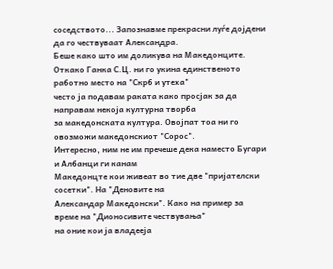соседството... Запознавме прекрасни луѓе дојдени да го чествуваат Александра.
Беше како што им доликува на Македонците.
Откако Ганка С.Ц. ни го укина единственото работно место на "Скрб и утеха"
често ја подавам раката како просјак за да направам некоја културна творба
за македонската култура. Овојпат тоа ни го овозможи македонскиот "Сорос".
Интересно, ним не им пречеше дека наместо Бугари и Албанци ги канам
Македонцте кои живеат во тие две "пријателски сосетки". На "Деновите на
Александар Македонски". Како на пример за време на "Дионосивите чествувања"
на оние кои ја владееја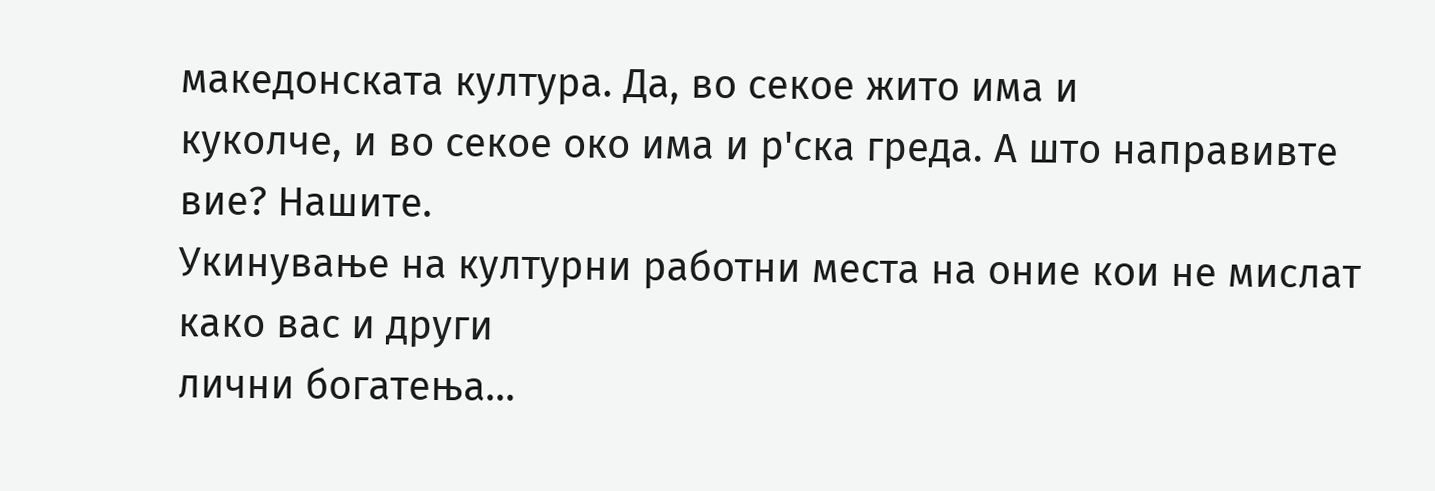македонската култура. Да, во секое жито има и
куколче, и во секое око има и р'ска греда. А што направивте вие? Нашите.
Укинување на културни работни места на оние кои не мислат како вас и други
лични богатења...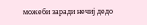можеби заради нечиј дедо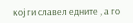кој ги славел едните , а го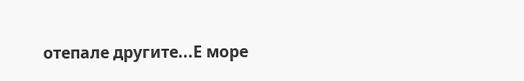отепале другите...Е море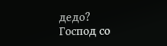дедо?
Господ со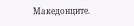Македонците.